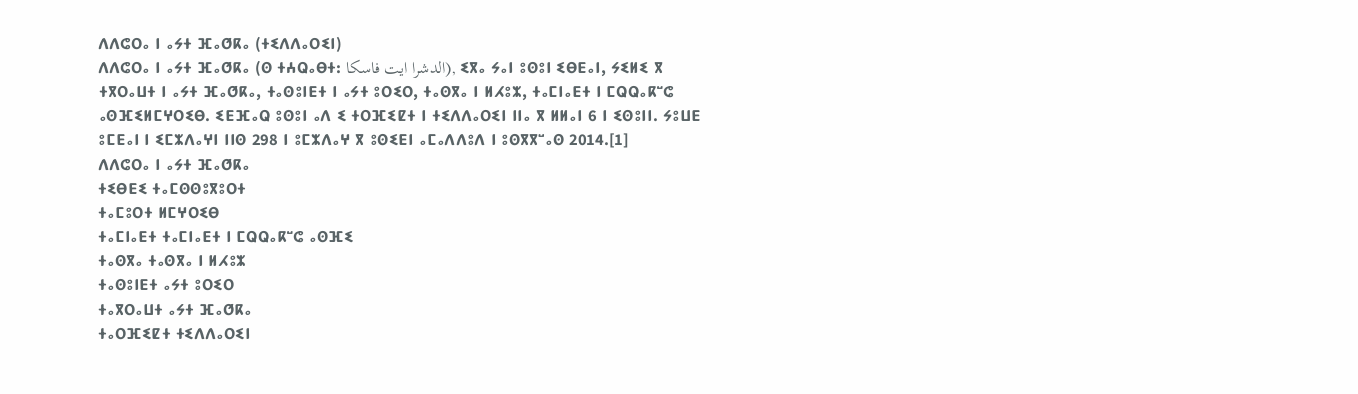ⴷⴷⵛⵔⴰ ⵏ ⴰⵢⵜ ⴼⴰⵚⴽⴰ (ⵜⵉⴷⴷⴰⵔⵉⵏ)
ⴷⴷⵛⵔⴰ ⵏ ⴰⵢⵜ ⴼⴰⵚⴽⴰ (ⵙ ⵜⵄⵕⴰⴱⵜ: الدشرا ايت فاسكا), ⵉⴳⴰ ⵢⴰⵏ ⵓⵙⵓⵏ ⵉⴱⴹⴰⵏ, ⵢⵉⵍⵉ ⴳ ⵜⴳⵔⴰⵡⵜ ⵏ ⴰⵢⵜ ⴼⴰⵚⴽⴰ, ⵜⴰⵙⵓⵏⴹⵜ ⵏ ⴰⵢⵜ ⵓⵔⵉⵔ, ⵜⴰⵙⴳⴰ ⵏ ⵍⵃⵓⵣ, ⵜⴰⵎⵏⴰⴹⵜ ⵏ ⵎⵕⵕⴰⴽⵯⵛ ⴰⵙⴼⵉⵍⵎⵖⵔⵉⴱ. ⵉⴹⴼⴰⵕ ⵓⵙⵓⵏ ⴰⴷ ⵉ ⵜⵔⴼⵉⵇⵜ ⵏ ⵜⵉⴷⴷⴰⵔⵉⵏ ⵏⵏⴰ ⴳ ⵍⵍⴰⵏ 6 ⵏ ⵉⵙⵓⵏⵏ. ⵢⵓⵡⴹ ⵓⵎⴹⴰⵏ ⵏ ⵉⵎⵣⴷⴰⵖⵏ ⵏⵏⵙ 298 ⵏ ⵓⵎⵣⴷⴰⵖ ⴳ ⵓⵙⵉⴹⵏ ⴰⵎⴰⴷⴷⵓⴷ ⵏ ⵓⵙⴳⴳⵯⴰⵙ 2014.[1]
ⴷⴷⵛⵔⴰ ⵏ ⴰⵢⵜ ⴼⴰⵚⴽⴰ
ⵜⵉⴱⴹⵉ ⵜⴰⵎⵙⵙⵓⴳⵓⵔⵜ
ⵜⴰⵎⵓⵔⵜ ⵍⵎⵖⵔⵉⴱ
ⵜⴰⵎⵏⴰⴹⵜ ⵜⴰⵎⵏⴰⴹⵜ ⵏ ⵎⵕⵕⴰⴽⵯⵛ ⴰⵙⴼⵉ
ⵜⴰⵙⴳⴰ ⵜⴰⵙⴳⴰ ⵏ ⵍⵃⵓⵣ
ⵜⴰⵙⵓⵏⴹⵜ ⴰⵢⵜ ⵓⵔⵉⵔ
ⵜⴰⴳⵔⴰⵡⵜ ⴰⵢⵜ ⴼⴰⵚⴽⴰ
ⵜⴰⵔⴼⵉⵇⵜ ⵜⵉⴷⴷⴰⵔⵉⵏ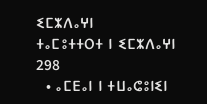ⵉⵎⵣⴷⴰⵖⵏ
ⵜⴰⵎⵓⵜⵜⵔⵜ ⵏ ⵉⵎⵣⴷⴰⵖⵏ 298
  • ⴰⵎⴹⴰⵏ ⵏ ⵜⵡⴰⵛⵓⵏⵉⵏ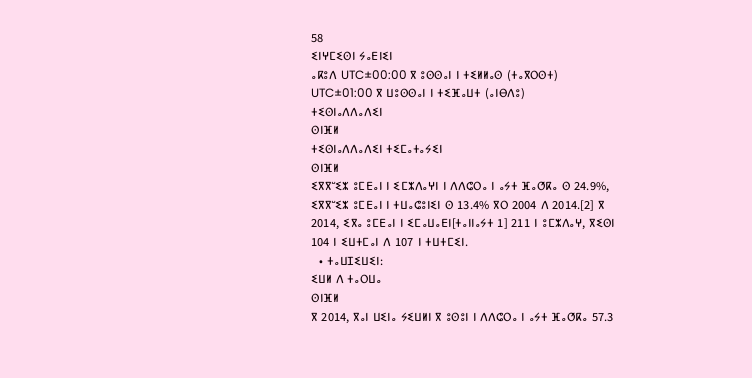58
ⵉⵏⵖⵎⵉⵙⵏ ⵢⴰⴹⵏⵉⵏ
ⴰⴽⵓⴷ UTC±00:00 ⴳ ⵓⵙⵙⴰⵏ ⵏ ⵜⵉⵍⵍⴰⵙ (ⵜⴰⴳⵔⵙⵜ)
UTC±01:00 ⴳ ⵡⵓⵙⵙⴰⵏ ⵏ ⵜⵉⴼⴰⵡⵜ (ⴰⵏⴱⴷⵓ)
ⵜⵉⵙⵏⴰⴷⴷⴰⴷⵉⵏ
ⵙⵏⴼⵍ
ⵜⵉⵙⵏⴰⴷⴷⴰⴷⵉⵏ ⵜⵉⵎⴰⵜⴰⵢⵉⵏ
ⵙⵏⴼⵍ
ⵉⴳⴳⵯⵉⵣ ⵓⵎⴹⴰⵏ ⵏ ⵉⵎⵣⴷⴰⵖⵏ ⵏ ⴷⴷⵛⵔⴰ ⵏ ⴰⵢⵜ ⴼⴰⵚⴽⴰ ⵙ 24.9%, ⵉⴳⴳⵯⵉⵣ ⵓⵎⴹⴰⵏ ⵏ ⵜⵡⴰⵛⵓⵏⵉⵏ ⵙ 13.4% ⴳⵔ 2004 ⴷ 2014.[2] ⴳ 2014, ⵉⴳⴰ ⵓⵎⴹⴰⵏ ⵏ ⵉⵎⴰⵡⴰⴹⵏ[ⵜⴰⵏⵏⴰⵢⵜ 1] 211 ⵏ ⵓⵎⵣⴷⴰⵖ, ⴳⵉⵙⵏ 104 ⵏ ⵉⵡⵜⵎⴰⵏ ⴷ 107 ⵏ ⵜⵡⵜⵎⵉⵏ.
  • ⵜⴰⵡⵊⵉⵡⵉⵏ:
ⵉⵡⵍ ⴷ ⵜⴰⵔⵡⴰ
ⵙⵏⴼⵍ
ⴳ 2014, ⴳⴰⵏ ⵡⵉⵏⴰ ⵢⵉⵡⵍⵏ ⴳ ⵓⵙⵓⵏ ⵏ ⴷⴷⵛⵔⴰ ⵏ ⴰⵢⵜ ⴼⴰⵚⴽⴰ 57.3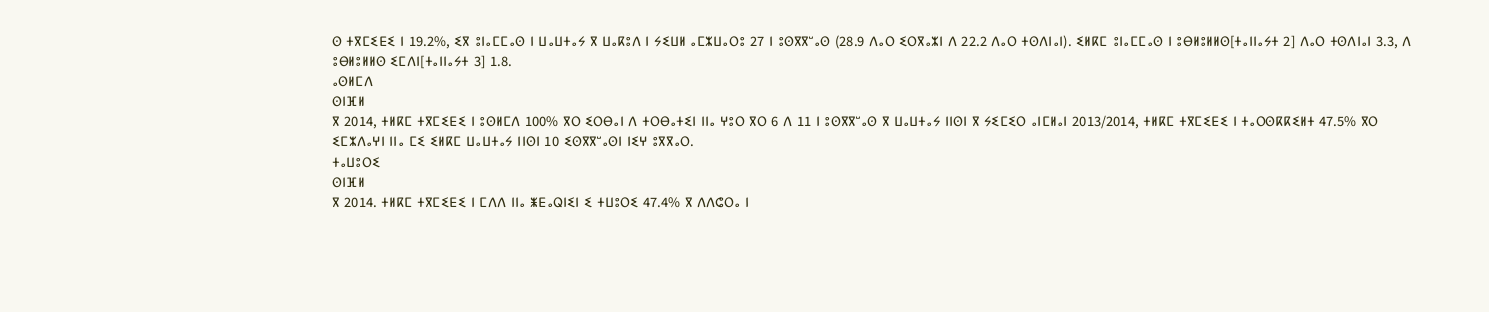ⵙ ⵜⴳⵎⵉⴹⵉ ⵏ 19.2%, ⵉⴳ ⵓⵏⴰⵎⵎⴰⵙ ⵏ ⵡⴰⵡⵜⴰⵢ ⴳ ⵡⴰⴽⵓⴷ ⵏ ⵢⵉⵡⵍ ⴰⵎⵣⵡⴰⵔⵓ 27 ⵏ ⵓⵙⴳⴳⵯⴰⵙ (28.9 ⴷⴰⵔ ⵉⵔⴳⴰⵣⵏ ⴷ 22.2 ⴷⴰⵔ ⵜⵙⴷⵏⴰⵏ). ⵉⵍⴽⵎ ⵓⵏⴰⵎⵎⴰⵙ ⵏ ⵓⴱⵍⵓⵍⵍⵙ[ⵜⴰⵏⵏⴰⵢⵜ 2] ⴷⴰⵔ ⵜⵙⴷⵏⴰⵏ 3.3, ⴷ ⵓⴱⵍⵓⵍⵍⵙ ⵉⵎⴷⵏ[ⵜⴰⵏⵏⴰⵢⵜ 3] 1.8.
ⴰⵙⵍⵎⴷ
ⵙⵏⴼⵍ
ⴳ 2014, ⵜⵍⴽⵎ ⵜⴳⵎⵉⴹⵉ ⵏ ⵓⵙⵍⵎⴷ 100% ⴳⵔ ⵉⵔⴱⴰⵏ ⴷ ⵜⵔⴱⴰⵜⵉⵏ ⵏⵏⴰ ⵖⵓⵔ ⴳⵔ 6 ⴷ 11 ⵏ ⵓⵙⴳⴳⵯⴰⵙ ⴳ ⵡⴰⵡⵜⴰⵢ ⵏⵏⵙⵏ ⴳ ⵢⵉⵎⵉⵔ ⴰⵏⵎⵍⴰⵏ 2013/2014, ⵜⵍⴽⵎ ⵜⴳⵎⵉⴹⵉ ⵏ ⵜⴰⵔⵙⴽⴽⵉⵍⵜ 47.5% ⴳⵔ ⵉⵎⵣⴷⴰⵖⵏ ⵏⵏⴰ ⵎⵉ ⵉⵍⴽⵎ ⵡⴰⵡⵜⴰⵢ ⵏⵏⵙⵏ 10 ⵉⵙⴳⴳⵯⴰⵙⵏ ⵏⵉⵖ ⵓⴳⴳⴰⵔ.
ⵜⴰⵡⵓⵔⵉ
ⵙⵏⴼⵍ
ⴳ 2014. ⵜⵍⴽⵎ ⵜⴳⵎⵉⴹⵉ ⵏ ⵎⴷⴷ ⵏⵏⴰ ⵥⴹⴰⵕⵏⵉⵏ ⵉ ⵜⵡⵓⵔⵉ 47.4% ⴳ ⴷⴷⵛⵔⴰ ⵏ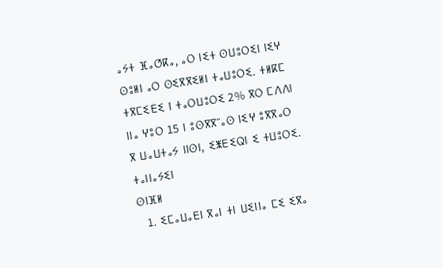ⴰⵢⵜ ⴼⴰⵚⴽⴰ, ⴰⵔ ⵏⵉⵜ ⵙⵡⵓⵔⵉⵏ ⵏⵉⵖ ⵙⵓⵍⵏ ⴰⵔ ⵙⵉⴳⴳⵉⵍⵏ ⵜⴰⵡⵓⵔⵉ. ⵜⵍⴽⵎ ⵜⴳⵎⵉⴹⵉ ⵏ ⵜⴰⵔⵡⵓⵔⵉ 2% ⴳⵔ ⵎⴷⴷⵏ ⵏⵏⴰ ⵖⵓⵔ 15 ⵏ ⵓⵙⴳⴳⵯⴰⵙ ⵏⵉⵖ ⵓⴳⴳⴰⵔ ⴳ ⵡⴰⵡⵜⴰⵢ ⵏⵏⵙⵏ, ⵉⵥⴹⵉⵕⵏ ⵉ ⵜⵡⵓⵔⵉ.
ⵜⴰⵏⵏⴰⵢⵉⵏ
ⵙⵏⴼⵍ
  1. ⵉⵎⴰⵡⴰⴹⵏ ⴳⴰⵏ ⵜⵏ ⵡⵉⵏⵏⴰ ⵎⵉ ⵉⴳⴰ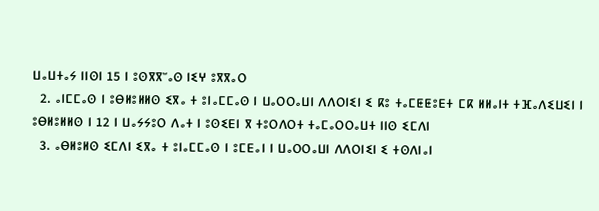ⵡⴰⵡⵜⴰⵢ ⵏⵏⵙⵏ 15 ⵏ ⵓⵙⴳⴳⵯⴰⵙ ⵏⵉⵖ ⵓⴳⴳⴰⵔ
  2. ⴰⵏⵎⵎⴰⵙ ⵏ ⵓⴱⵍⵓⵍⵍⵙ ⵉⴳⴰ ⵜ ⵓⵏⴰⵎⵎⴰⵙ ⵏ ⵡⴰⵔⵔⴰⵡⵏ ⴷⴷⵔⵏⵉⵏ ⵉ ⴽⵓ ⵜⴰⵎⵟⵟⵓⴹⵜ ⵎⴽ ⵍⵍⴰⵏⵜ ⵜⴼⴰⴷⵉⵡⵉⵏ ⵏ ⵓⴱⵍⵓⵍⵍⵙ ⵏ 12 ⵏ ⵡⴰⵢⵢⵓⵔ ⴷⴰⵜ ⵏ ⵓⵙⵉⴹⵏ ⴳ ⵜⵓⵔⴷⵔⵜ ⵜⴰⵎⴰⵔⵔⴰⵡⵜ ⵏⵏⵙ ⵉⵎⴷⵏ
  3. ⴰⴱⵍⵓⵍⵙ ⵉⵎⴷⵏ ⵉⴳⴰ ⵜ ⵓⵏⴰⵎⵎⴰⵙ ⵏ ⵓⵎⴹⴰⵏ ⵏ ⵡⴰⵔⵔⴰⵡⵏ ⴷⴷⵔⵏⵉⵏ ⵉ ⵜⵙⴷⵏⴰⵏ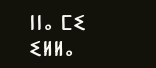ⵏⵏⴰ ⵎⵉ ⵉⵍⵍⴰ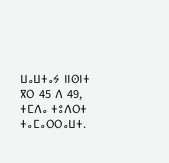ⵡⴰⵡⵜⴰⵢ ⵏⵏⵙⵏⵜ ⴳⵔ 45 ⴷ 49, ⵜⵎⴷⴰ ⵜⵓⴷⵔⵜ ⵜⴰⵎⴰⵔⵔⴰⵡⵜ.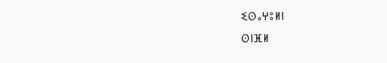ⵉⵙⴰⵖⵓⵍⵏ
ⵙⵏⴼⵍ